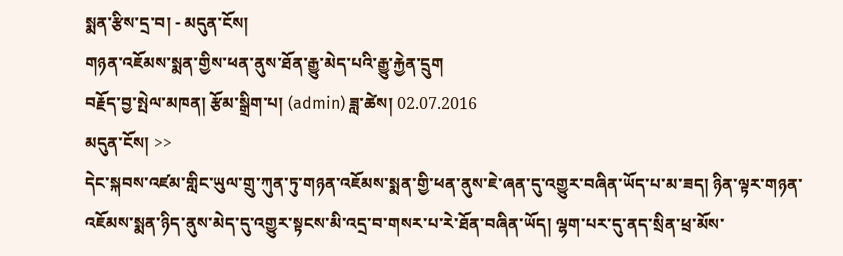སྨན་རྩིས་དྲ་བ། - མདུན་ངོས།
གཉན་འཇོམས་སྨན་གྱིས་ཕན་ནུས་ཐོན་རྒྱུ་མེད་པའི་རྒྱུ་རྐྱེན་དྲུག
བརྗོད་བྱ་སྤེལ་མཁན། རྩོམ་སྒྲིག་པ། (admin) ཟླ་ཚེས། 02.07.2016
མདུན་ངོས། >>
དེང་སྐབས་འཛམ་གླིང་ཡུལ་གྲུ་ཀུན་ཏུ་གཉན་འཇོམས་སྨན་གྱི་ཕན་ནུས་ཇེ་ཞན་དུ་འགྱུར་བཞིན་ཡོད་པ་མ་ཟད། ཉིན་ལྟར་གཉན་འཇོམས་སྨན་ཉིད་ནུས་མེད་དུ་འགྱུར་སྟངས་མི་འདྲ་བ་གསར་པ་རེ་ཐོན་བཞིན་ཡོད། ལྷག་པར་དུ་ནད་སྲིན་ཕྲ་མོས་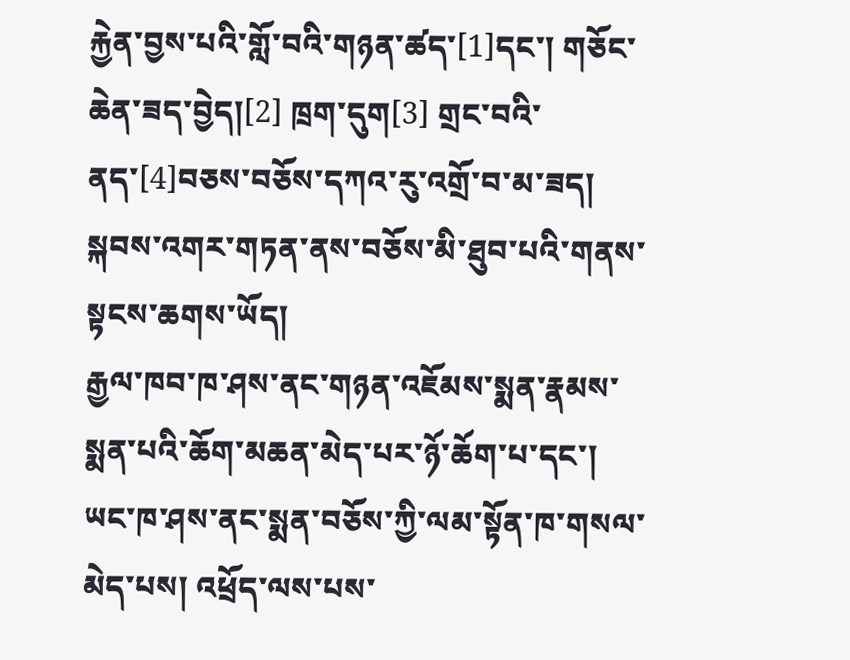རྐྱེན་བྱས་པའི་གློ་བའི་གཉན་ཚད་[1]དང་། གཅོང་ཆེན་ཟད་བྱེད།[2] ཁྲག་དུག[3] གྲང་བའི་ནད་[4]བཅས་བཅོས་དཀའ་རུ་འགྲོ་བ་མ་ཟད། སྐབས་འགར་གཏན་ནས་བཅོས་མི་ཐུབ་པའི་གནས་སྟངས་ཆགས་ཡོད།
རྒྱལ་ཁབ་ཁ་ཤས་ནང་གཉན་འཇོམས་སྨན་རྣམས་སྨན་པའི་ཆོག་མཆན་མེད་པར་ཉོ་ཆོག་པ་དང་། ཡང་ཁ་ཤས་ནང་སྨན་བཅོས་ཀྱི་ལམ་སྟོན་ཁ་གསལ་མེད་པས། འཕྲོད་ལས་པས་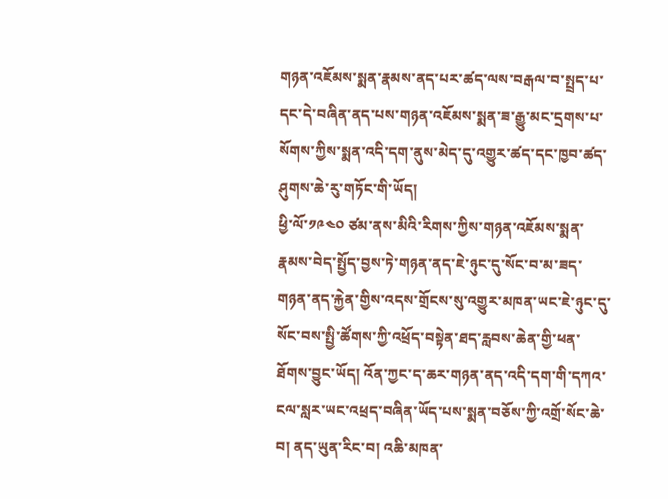གཉན་འཇོམས་སྨན་རྣམས་ནད་པར་ཚད་ལས་བརྒལ་བ་སྤྲད་པ་དང་དེ་བཞིན་ནད་པས་གཉན་འཇོམས་སྨན་ཟ་རྒྱུ་མང་དྲགས་པ་སོགས་ཀྱིས་སྨན་འདི་དག་ནུས་མེད་དུ་འགྱུར་ཚད་དང་ཁྱབ་ཚད་ཤུགས་ཆེ་རུ་གཏོང་གི་ཡོད།
ཕྱི་ལོ་༡༩༤༠ ཙམ་ནས་མིའི་རིགས་ཀྱིས་གཉན་འཇོམས་སྨན་རྣམས་བེད་སྤྱོད་བྱས་ཏེ་གཉན་ནད་ཇེ་ཉུང་དུ་སོང་བ་མ་ཟད་གཉན་ནད་རྐྱེན་གྱིས་འདས་གྲོངས་སུ་འགྱུར་མཁན་ཡང་ཇེ་ཉུང་དུ་སོང་བས་སྤྱི་ཚོགས་ཀྱི་འཕྲོད་བསྟེན་ཐད་རླབས་ཆེན་གྱི་ཕན་ཐོགས་བྱུང་ཡོད། འོན་ཀྱང་ད་ཆར་གཉན་ནད་འདི་དག་གི་དཀའ་ངལ་སླར་ཡང་འཕྲད་བཞིན་ཡོད་པས་སྨན་བཅོས་ཀྱི་འགྲོ་སོང་ཆེ་བ། ནད་ཡུན་རིང་བ། འཆི་མཁན་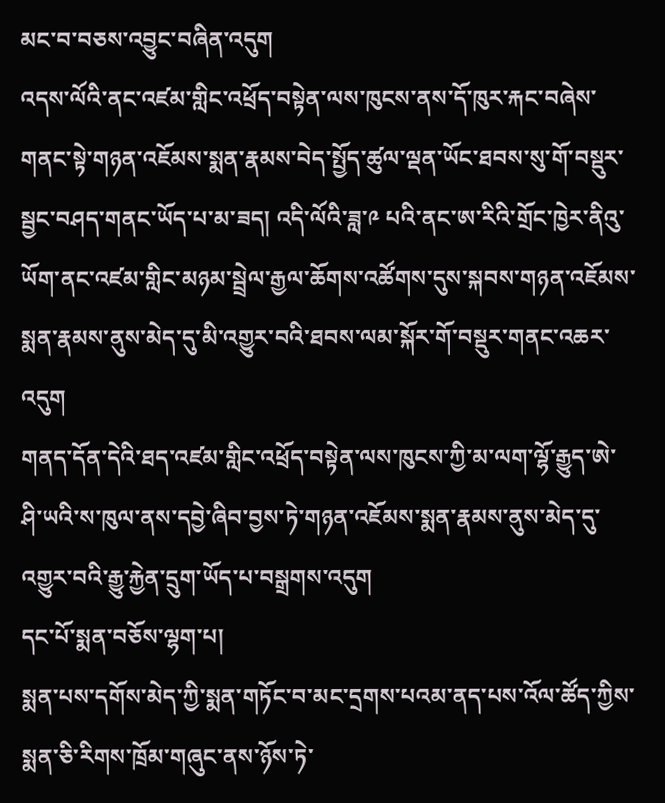མང་བ་བཅས་འབྱུང་བཞིན་འདུག
འདས་ལོའི་ནང་འཛམ་གླིང་འཕྲོད་བསྟེན་ལས་ཁུངས་ནས་དོ་ཁུར་རྐང་བཞེས་གནང་སྟེ་གཉན་འཇོམས་སྨན་རྣམས་བེད་སྤྱོད་ཚུལ་ལྡན་ཡོང་ཐབས་སུ་གོ་བསྡུར་སྦྱང་བཤད་གནང་ཡོད་པ་མ་ཟད། འདི་ལོའི་ཟླ་༩ པའི་ནང་ཨ་རིའི་གྲོང་ཁྱེར་ནིའུ་ཡོག་ནང་འཛམ་གླིང་མཉམ་སྦྲེལ་རྒྱལ་ཆོགས་འཚོགས་དུས་སྐབས་གཉན་འཇོམས་སྨན་རྣམས་ནུས་མེད་དུ་མི་འགྱུར་བའི་ཐབས་ལམ་སྐོར་གོ་བསྡུར་གནང་འཆར་འདུག
གནད་དོན་དེའི་ཐད་འཛམ་གླིང་འཕྲོད་བསྟེན་ལས་ཁུངས་ཀྱི་མ་ལག་ལྷོ་རྒྱུད་ཨེ་ཤི་ཡའི་ས་ཁུལ་ནས་དབྱེ་ཞིབ་བྱས་ཏེ་གཉན་འཇོམས་སྨན་རྣམས་ནུས་མེད་དུ་འགྱུར་བའི་རྒྱུ་རྐྱེན་དྲུག་ཡོད་པ་བསྒྲགས་འདུག
དང་པོ་སྨན་བཅོས་ལྷག་པ།
སྨན་པས་དགོས་མེད་ཀྱི་སྨན་གཏོང་བ་མང་དྲགས་པའམ་ནད་པས་འོལ་ཚོད་ཀྱིས་སྨན་ཅི་རིགས་ཁྲོམ་གཞུང་ནས་ཉོས་ཏེ་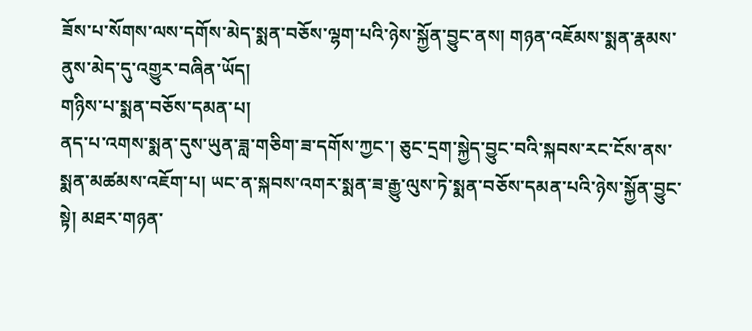ཟོས་པ་སོགས་ལས་དགོས་མེད་སྨན་བཅོས་ལྷག་པའི་ཉེས་སྐྱོན་བྱུང་ནས། གཉན་འཇོམས་སྨན་རྣམས་ནུས་མེད་དུ་འགྱུར་བཞིན་ཡོད།
གཉིས་པ་སྨན་བཅོས་དམན་པ།
ནད་པ་འགས་སྨན་དུས་ཡུན་ཟླ་གཅིག་ཟ་དགོས་ཀྱང་། ཅུང་དྲག་སྐྱེད་བྱུང་བའི་སྐབས་རང་ངོས་ནས་སྨན་མཚམས་འཇོག་པ། ཡང་ན་སྐབས་འགར་སྨན་ཟ་རྒྱུ་ལུས་ཏེ་སྨན་བཅོས་དམན་པའི་ཉེས་སྐྱོན་བྱུང་སྟེ། མཐར་གཉན་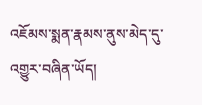འཇོམས་སྨན་རྣམས་ནུས་མེད་དུ་འགྱུར་བཞིན་ཡོད།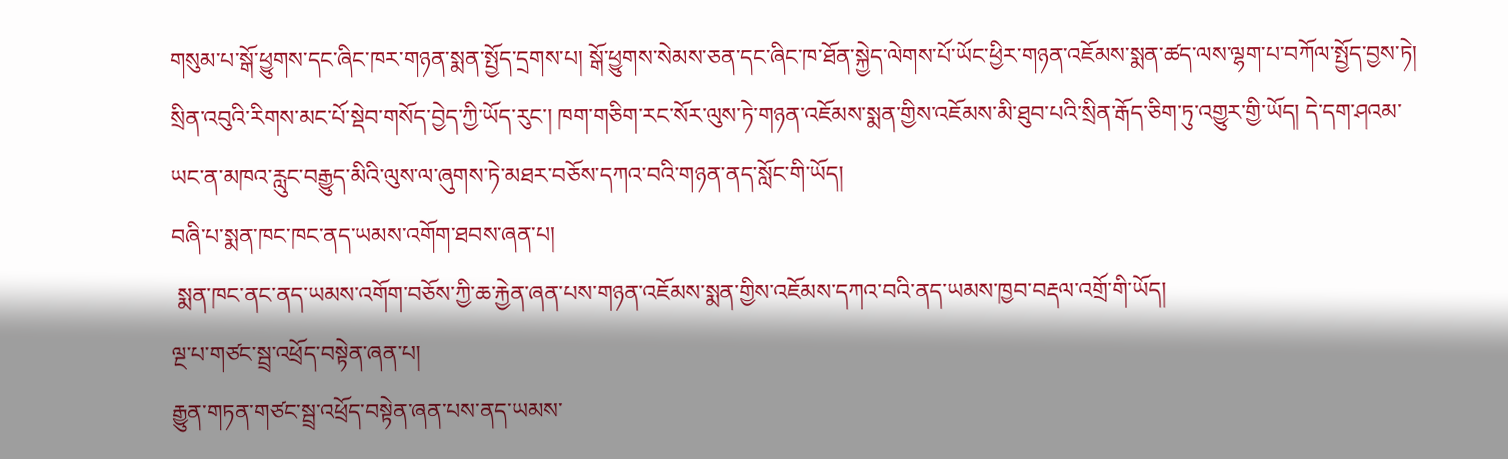གསུམ་པ་སྒོ་ཕྱུགས་དང་ཞིང་ཁར་གཉན་སྨན་སྤྱོད་དྲགས་པ། སྒོ་ཕྱུགས་སེམས་ཅན་དང་ཞིང་ཁ་ཐོན་སྐྱེད་ལེགས་པོ་ཡོང་ཕྱིར་གཉན་འཇོམས་སྨན་ཚད་ལས་ལྷག་པ་བཀོལ་སྤྱོད་བྱས་ཏེ། སྲིན་འབུའི་རིགས་མང་པོ་སྡེབ་གསོད་བྱེད་ཀྱི་ཡོད་རུང་། ཁག་གཅིག་རང་སོར་ལུས་ཏེ་གཉན་འཇོམས་སྨན་གྱིས་འཇོམས་མི་ཐུབ་པའི་སྲིན་རྒོད་ཅིག་ཏུ་འགྱུར་གྱི་ཡོད། དེ་དག་ཤའམ་ཡང་ན་མཁའ་རླུང་བརྒྱུད་མིའི་ལུས་ལ་ཞུགས་ཏེ་མཐར་བཅོས་དཀའ་བའི་གཉན་ནད་སློང་གི་ཡོད།
བཞི་པ་སྨན་ཁང་ཁང་ནད་ཡམས་འགོག་ཐབས་ཞན་པ།
 སྨན་ཁང་ནང་ནད་ཡམས་འགོག་བཅོས་ཀྱི་ཆ་རྐྱེན་ཞན་པས་གཉན་འཇོམས་སྨན་གྱིས་འཇོམས་དཀའ་བའི་ནད་ཡམས་ཁྱབ་བརྡལ་འགྲོ་གི་ཡོད།
ལྔ་པ་གཙང་སྦྲ་འཕྲོད་བསྟེན་ཞན་པ།
རྒྱུན་གཏན་གཙང་སྦྲ་འཕྲོད་བསྟེན་ཞན་པས་ནད་ཡམས་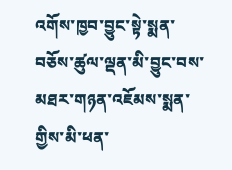འགོས་ཁྱབ་བྱུང་སྟེ་སྨན་བཅོས་ཚུལ་ལྡན་མི་བྱུང་བས་མཐར་གཉན་འཇོམས་སྨན་གྱིས་མི་ཕན་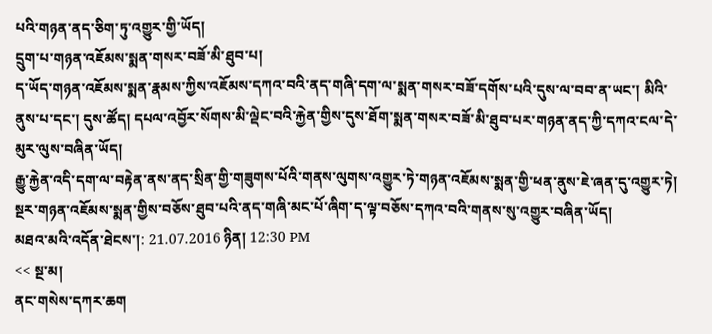པའི་གཉན་ནད་ཅིག་ཏུ་འགྱུར་གྱི་ཡོད།
དྲུག་པ་གཉན་འཇོམས་སྨན་གསར་བཟོ་མི་ཐུབ་པ།
ད་ཡོད་གཉན་འཇོམས་སྨན་རྣམས་ཀྱིས་འཇོམས་དཀའ་བའི་ནད་གཞི་དག་ལ་སྨན་གསར་བཟོ་དགོས་པའི་དུས་ལ་བབ་ན་ཡང་། མིའི་ནུས་པ་དང་། དུས་ཚོད། དཔལ་འབྱོར་སོགས་མི་ལྡེང་བའི་རྐྱེན་གྱིས་དུས་ཐོག་སྨན་གསར་བཟོ་མི་ཐུབ་པར་གཉན་ནད་ཀྱི་དཀའ་ངལ་དེ་མུར་ལུས་བཞིན་ཡོད།
རྒྱུ་རྐྱེན་འདི་དག་ལ་བརྟེན་ནས་ནད་སྲིན་གྱི་གཟུགས་པོའི་གནས་ལུགས་འགྱུར་ཏེ་གཉན་འཇོམས་སྨན་གྱི་ཕན་ནུས་ཇེ་ཞན་དུ་འགྱུར་ཏེ། སྔར་གཉན་འཇོམས་སྨན་གྱིས་བཅོས་ཐུབ་པའི་ནད་གཞི་མང་པོ་ཞིག་ད་ལྟ་བཅོས་དཀའ་བའི་གནས་སུ་འགྱུར་བཞིན་ཡོད།
མཐའ་མའི་འདོན་ཐེངས་།: 21.07.2016 ཉིན། 12:30 PM
<< སྔ་མ།
ནང་གསེས་དཀར་ཆག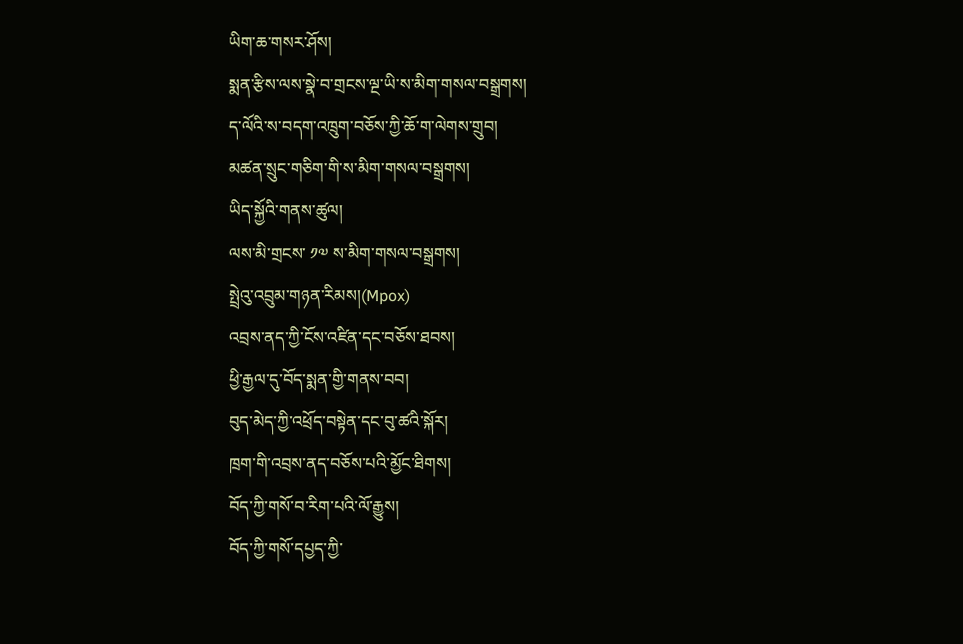ཡིག་ཆ་གསར་ཤོས།
སྨན་རྩིས་ལས་སྣེ་བ་གྲངས་ལྔ་ཡི་ས་མིག་གསལ་བསྒྲགས།
ད་ལོའི་ས་བདག་འཁྲུག་བཅོས་ཀྱི་ཆོ་ག་ལེགས་གྲུབ།
མཚན་སྲུང་གཅིག་གི་ས་མིག་གསལ་བསྒྲགས།
ཡིད་སྐྱོའི་གནས་ཚུལ།
ལས་མི་གྲངས་ ༡༧ ས་མིག་གསལ་བསྒྲགས།
སྤྲེའུ་འབྲུམ་གཉན་རིམས།(Mpox)
འབྲས་ནད་ཀྱི་ངོས་འཛིན་དང་བཅོས་ཐབས།
ཕྱི་རྒྱལ་དུ་བོད་སྨན་གྱི་གནས་བབ།
བུད་མེད་ཀྱི་འཕྲོད་བསྟེན་དང་བུ་ཚའི་སྐོར།
ཁྲག་གི་འབྲས་ནད་བཅོས་པའི་མྱོང་ཐིགས།
བོད་ཀྱི་གསོ་བ་རིག་པའི་ལོ་རྒྱུས།
བོད་ཀྱི་གསོ་དཔྱད་ཀྱི་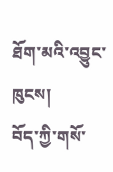ཐོག་མའི་འབྱུང་ཁུངས།
བོད་ཀྱི་གསོ་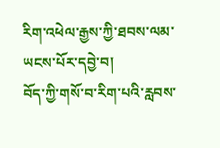རིག་འཕེལ་རྒྱས་ཀྱི་ཐབས་ལམ་ཡངས་པོར་དབྱེ་བ།
བོད་ཀྱི་གསོ་བ་རིག་པའི་རླབས་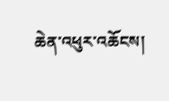ཆེན་འཕུར་འཆོངས།